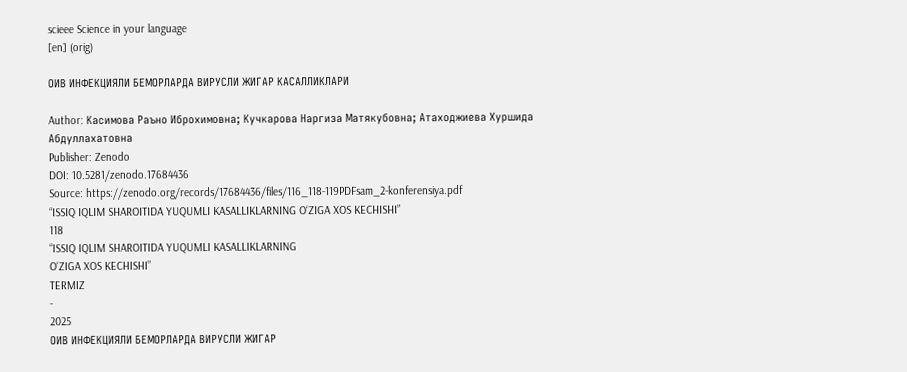scieee Science in your language
[en] (orig)

ОИВ ИНФЕКЦИЯЛИ БЕМОРЛАРДА ВИРУСЛИ ЖИГАР КАСАЛЛИКЛАРИ

Author: Касимова Раъно Иброхимовна; Кучкарова Наргиза Матякубовна; Атаходжиева Хуршида Абдуллахатовна
Publisher: Zenodo
DOI: 10.5281/zenodo.17684436
Source: https://zenodo.org/records/17684436/files/116_118-119PDFsam_2-konferensiya.pdf
“ISSIQ IQLIM SHAROITIDA YUQUMLI KASALLIKLARNING O‘ZIGA XOS KECHISHI”
118
“ISSIQ IQLIM SHAROITIDA YUQUMLI KASALLIKLARNING
O‘ZIGA XOS KECHISHI”
TERMIZ
-
2025
ОИВ ИНФЕКЦИЯЛИ БЕМОРЛАРДА ВИРУСЛИ ЖИГАР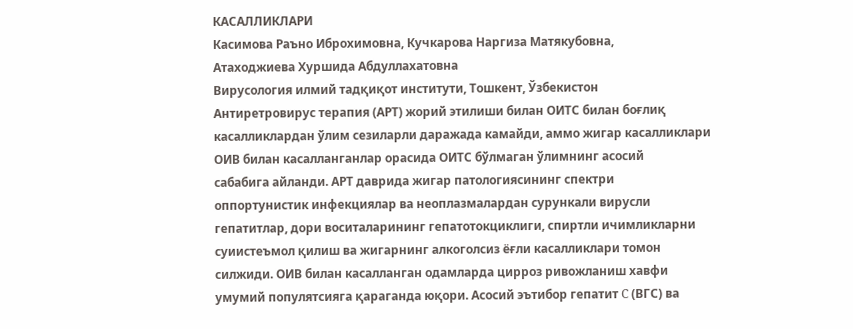КАСАЛЛИКЛАРИ
Касимова Раъно Иброхимовна, Кучкарова Наргиза Матякубовна,
Атаходжиева Хуршида Абдуллахатовна
Вирусология илмий тадқиқот институти, Тошкент, Ўзбекистон
Антиретровирус терапия (АРТ) жорий этилиши билан ОИТС билан боғлиқ
касалликлардан ўлим сезиларли даражада камайди, аммо жигар касалликлари
ОИВ билан касалланганлар орасида ОИТС бўлмаган ўлимнинг асосий
сабабига айланди. АРТ даврида жигар патологиясининг спектри
оппортунистик инфекциялар ва неоплазмалардан сурункали вирусли
гепатитлар, дори воситаларининг гепатотокциклиги, спиртли ичимликларни
суиистеъмол қилиш ва жигарнинг алкоголсиз ёғли касалликлари томон
силжиди. ОИВ билан касалланган одамларда цирроз ривожланиш хавфи
умумий популятсияга қараганда юқори. Асосий эътибор гепатит C (ВГС) ва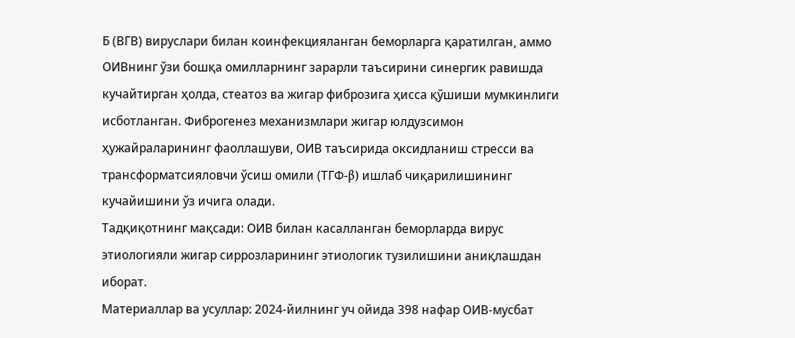Б (ВГВ) вируслари билан коинфекцияланган беморларга қаратилган, аммо
ОИВнинг ўзи бошқа омилларнинг зарарли таъсирини синергик равишда
кучайтирган ҳолда, стеатоз ва жигар фиброзига ҳисса қўшиши мумкинлиги
исботланган. Фиброгенез механизмлари жигар юлдузсимон
ҳужайраларининг фаоллашуви, ОИВ таъсирида оксидланиш стресси ва
трансформатсияловчи ўсиш омили (ТГФ-β) ишлаб чиқарилишининг
кучайишини ўз ичига олади.
Тадқиқотнинг мақсади: ОИВ билан касалланган беморларда вирус
этиологияли жигар сиррозларининг этиологик тузилишини аниқлашдан
иборат.
Материаллар ва усуллар: 2024-йилнинг уч ойида 398 нафар ОИВ-мусбат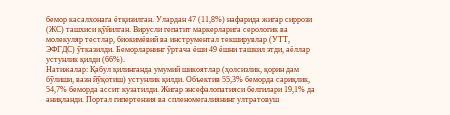бемор касалхонага ётқизилган. Улардан 47 (11,8%) нафарида жигар сиррози
(ЖС) ташхиси қўйилган. Вирусли гепатит маркерларига серологик ва
молекуляр тестлар, биокимёвий ва инструментал текширувлар (УТТ,
ЭФГДС) ўтказилди. Беморларнинг ўртача ёши 49 ёшни ташкил этди, аёллар
устунлик қилди (66%).
Натижалар: Қабул қилинганда умумий шикоятлар (ҳолсизлик, қорин дам
бўлиши, вазн йўқотиш) устунлик қилди. Объектив 55,3% беморда сариқлик,
54,7% беморда ассит кузатилди. Жигар энсефалопатияси белгилари 19,1% да
аниқланди. Портал гипертензия ва спленомегалиянинг ултратовуш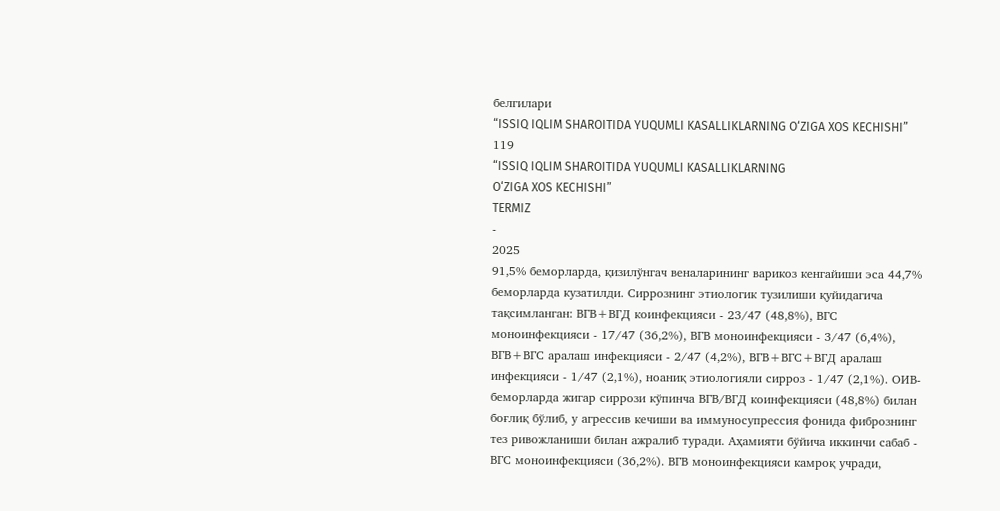белгилари
“ISSIQ IQLIM SHAROITIDA YUQUMLI KASALLIKLARNING O‘ZIGA XOS KECHISHI”
119
“ISSIQ IQLIM SHAROITIDA YUQUMLI KASALLIKLARNING
O‘ZIGA XOS KECHISHI”
TERMIZ
-
2025
91,5% беморларда, қизилўнгач веналарининг варикоз кенгайиши эса 44,7%
беморларда кузатилди. Сиррознинг этиологик тузилиши қуйидагича
тақсимланган: ВГВ+ВГД коинфекцияси - 23/47 (48,8%), ВГС
моноинфекцияси - 17/47 (36,2%), ВГВ моноинфекцияси - 3/47 (6,4%),
ВГВ+ВГС аралаш инфекцияси - 2/47 (4,2%), ВГВ+ВГС+ВГД аралаш
инфекцияси - 1/47 (2,1%), ноаниқ этиологияли сирроз - 1/47 (2,1%). ОИВ-
беморларда жигар сиррози кўпинча ВГВ/ВГД коинфекцияси (48,8%) билан
боғлиқ бўлиб, у агрессив кечиши ва иммуносупрессия фонида фибрознинг
тез ривожланиши билан ажралиб туради. Аҳамияти бўйича иккинчи сабаб -
ВГС моноинфекцияси (36,2%). ВГВ моноинфекцияси камроқ учради,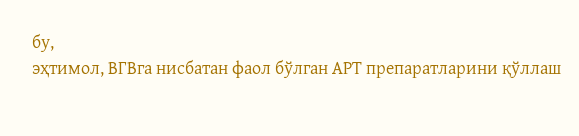бу,
эҳтимол, ВГВга нисбатан фаол бўлган АРТ препаратларини қўллаш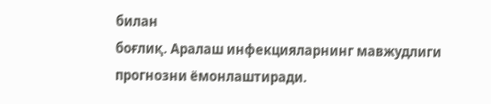билан
боғлиқ. Аралаш инфекцияларнинг мавжудлиги прогнозни ёмонлаштиради.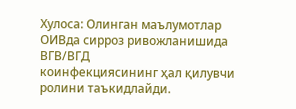Хулоса: Олинган маълумотлар ОИВда сирроз ривожланишида ВГВ/ВГД
коинфекциясининг ҳал қилувчи ролини таъкидлайди.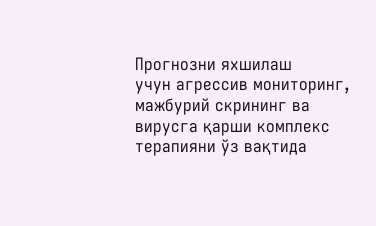Прогнозни яхшилаш
учун агрессив мониторинг, мажбурий скрининг ва вирусга қарши комплекс
терапияни ўз вақтида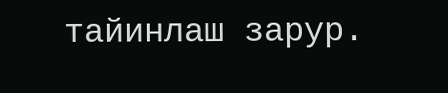тайинлаш зарур.